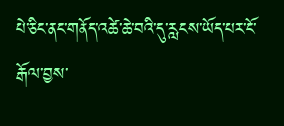པེ་ཅིང་ནང་གནོད་འཚེ་ཆེ་བའི་དུ་རླངས་ཡོད་པར་ངོ་རྒོལ་བྱས་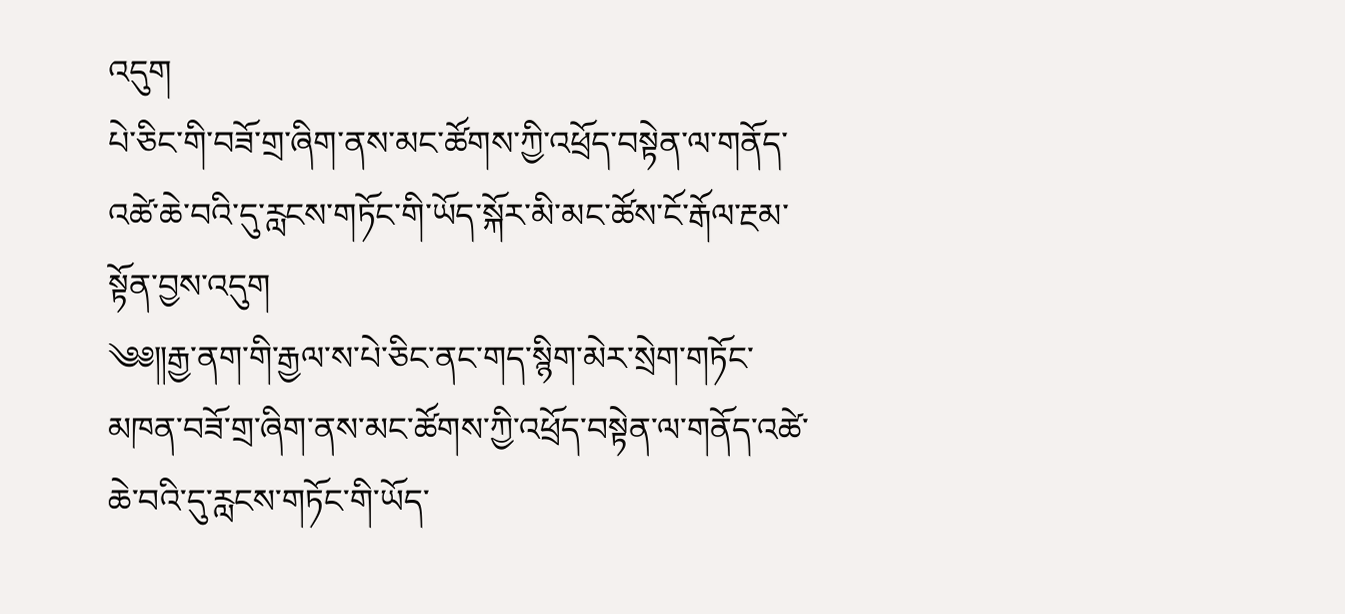འདུག
པེ་ཅིང་གི་བཟོ་གྲ་ཞིག་ནས་མང་ཚོགས་ཀྱི་འཕྲོད་བསྟེན་ལ་གནོད་འཚེ་ཆེ་བའི་དུ་རླངས་གཏོང་གི་ཡོད་སྐོར་མི་མང་ཚོས་ངོ་རྒོལ་རྔམ་སྟོན་བྱས་འདུག
༄༅༎རྒྱ་ནག་གི་རྒྱལ་ས་པེ་ཅིང་ནང་གད་སྙིག་མེར་སྲེག་གཏོང་མཁན་བཟོ་གྲ་ཞིག་ནས་མང་ཚོགས་ཀྱི་འཕྲོད་བསྟེན་ལ་གནོད་འཚེ་ཆེ་བའི་དུ་རླངས་གཏོང་གི་ཡོད་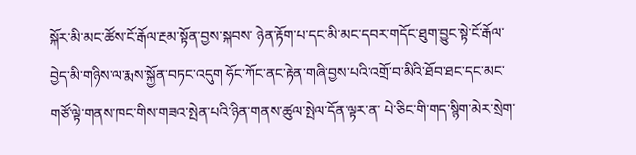སྐོར་མི་མང་ཚོས་ངོ་རྒོལ་རྔམ་སྟོན་བྱས་སྐབས་ ཉེན་རྟོག་པ་དང་མི་མང་དབར་གདོང་ཐུག་བྱུང་སྟེ་ངོ་རྒོལ་བྱེད་མི་གཉིས་ལ་རྨས་སྐྱོན་བཏང་འདུག ཧོང་ཀོང་ནང་རྟེན་གཞི་བྱས་པའི་འགྲོ་བ་མིའི་ཐོབ་ཐང་དང་མང་གཙོ་ལྟེ་གནས་ཁང་གིས་གཟའ་སྤེན་པའི་ཉིན་གནས་ཚུལ་སྤེལ་དོན་ལྟར་ན་ པེ་ཅིང་གི་གད་སྙིག་མེར་སྲེག་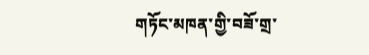གཏོང་མཁན་གྱི་བཟོ་གྲ་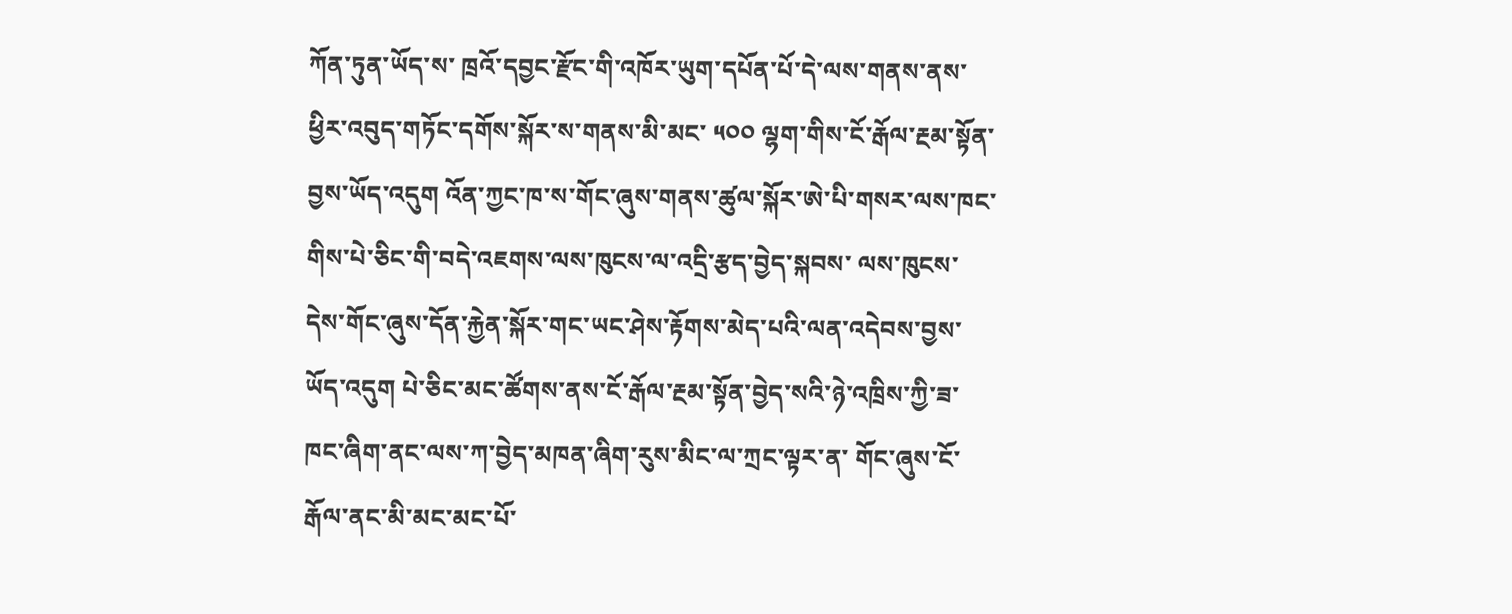ཀོན་ཏུན་ཡོད་ས་ ཁྲའོ་དབྱང་རྫོང་གི་འཁོར་ཡུག་དཔོན་པོ་དེ་ལས་གནས་ནས་ཕྱིར་འབུད་གཏོང་དགོས་སྐོར་ས་གནས་མི་མང་ ༥༠༠ ལྷག་གིས་ངོ་རྒོལ་རྔམ་སྟོན་བྱས་ཡོད་འདུག འོན་ཀྱང་ཁ་ས་གོང་ཞུས་གནས་ཚུལ་སྐོར་ཨེ་པི་གསར་ལས་ཁང་གིས་པེ་ཅིང་གི་བདེ་འཇགས་ལས་ཁུངས་ལ་འདྲི་རྩད་བྱེད་སྐབས་ ལས་ཁུངས་དེས་གོང་ཞུས་དོན་རྐྱེན་སྐོར་གང་ཡང་ཤེས་རྟོགས་མེད་པའི་ལན་འདེབས་བྱས་ཡོད་འདུག པེ་ཅིང་མང་ཚོགས་ནས་ངོ་རྒོལ་རྔམ་སྟོན་བྱེད་སའི་ཉེ་འཁྲིས་ཀྱི་ཟ་ཁང་ཞིག་ནང་ལས་ཀ་བྱེད་མཁན་ཞིག་རུས་མིང་ལ་ཀྲང་ལྟར་ན་ གོང་ཞུས་ངོ་རྒོལ་ནང་མི་མང་མང་པོ་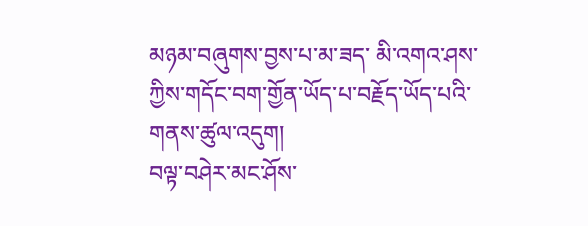མཉམ་བཞུགས་བྱས་པ་མ་ཟད་ མི་འགའ་ཤས་ཀྱིས་གདོང་བག་གྱོན་ཡོད་པ་བརྗོད་ཡོད་པའི་གནས་ཚུལ་འདུག།
བལྟ་བཤེར་མང་ཤོས་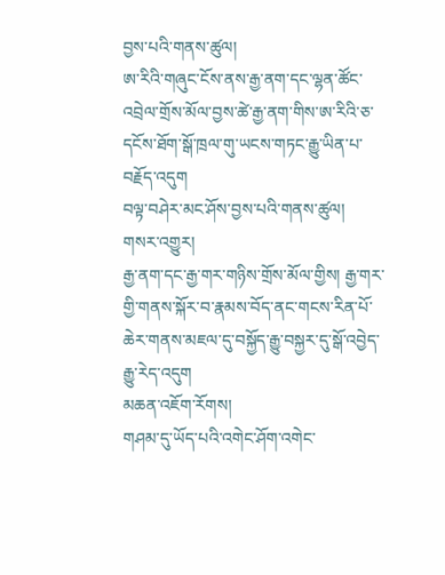བྱས་པའི་གནས་ཚུལ།
ཨ་རིའི་གཞུང་ངོས་ནས་རྒྱ་ནག་དང་ལྷན་ཚོང་འབྲེལ་གྲོས་མོལ་བྱས་ཚེ་རྒྱ་ནག་གིས་ཨ་རིའི་ཅ་དངོས་ཐོག་སྒོ་ཁྲལ་གུ་ཡངས་གཏང་རྒྱུ་ཡིན་པ་བརྗོད་འདུག
བལྟ་བཤེར་མང་ཤོས་བྱས་པའི་གནས་ཚུལ།
གསར་འགྱུར།
རྒྱ་ནག་དང་རྒྱ་གར་གཉིས་གྲོས་མོལ་གྱིས། རྒྱ་གར་གྱི་གནས་སྐོར་བ་རྣམས་བོད་ནང་གངས་རིན་པོ་ཆེར་གནས་མཇལ་དུ་བསྐྱོད་རྒྱུ་བསྐྱར་དུ་སྒོ་འབྱེད་རྒྱུ་རེད་འདུག
མཆན་འཇོག་རོགས།
གཤམ་དུ་ཡོད་པའི་འགེང་ཤོག་འགེང་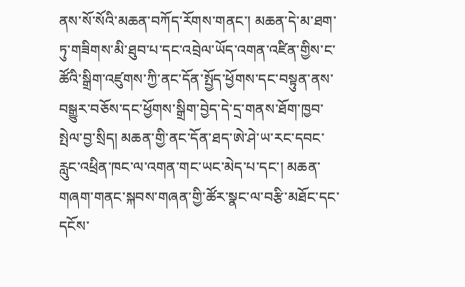ནས་སོ་སོའི་མཆན་བཀོད་རོགས་གནང་། མཆན་དེ་མ་ཐག་ཏུ་གཟིགས་མི་ཐུབ་པ་དང་འབྲེལ་ཡོད་འགན་འཛིན་གྱིས་ང་ཚོའི་སྒྲིག་འཛུགས་ཀྱི་ནང་དོན་སྤྱོད་ཕྱོགས་དང་བསྟུན་ནས་བསྒྱུར་བཅོས་དང་ཕྱོགས་སྒྲིག་བྱེད་དེ་དྲ་གནས་ཐོག་ཁྱབ་སྤེལ་བྱ་སྲིད། མཆན་གྱི་ནང་དོན་ཐད་ཨེ་ཤེ་ཡ་རང་དབང་རླུང་འཕྲིན་ཁང་ལ་འགན་གང་ཡང་མེད་པ་དང་། མཆན་གཞག་གནང་སྐབས་གཞན་གྱི་ཚོར་སྣང་ལ་བརྩི་མཐོང་དང་དངོས་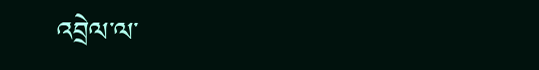འབྲེལ་ལ་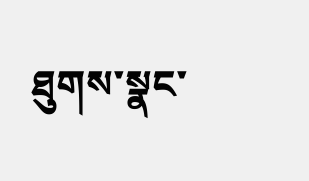ཐུགས་སྣང་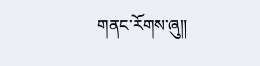གནང་རོགས་ཞུ༎